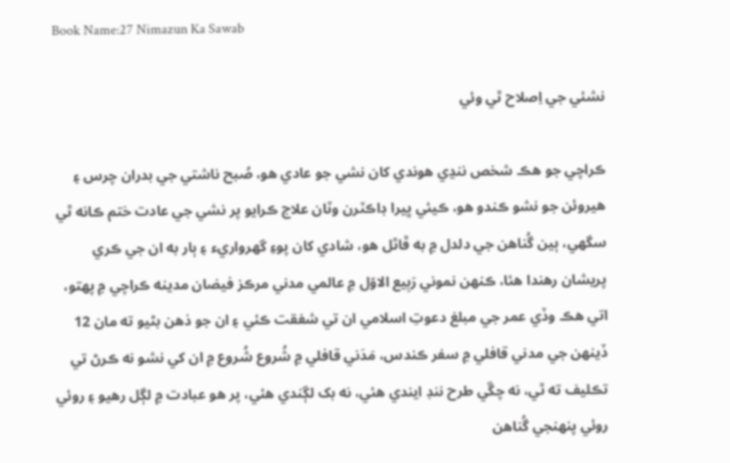Book Name:27 Nimazun Ka Sawab

نشئي جي اِصلاح ٿي وئي

ڪراچي جو هڪ شخص ننڍي هوندي کان نشي جو عادي هو، صُبح ناشتي جي بدران چرس ۽ هيروئن جو نشو ڪندو هو، ڪيئي ڀيرا ڊاڪٽرن وٽان علاج ڪرايو پر نشي جي عادت ختم ڪانه ٿي سگهي، ٻين گُناهن جي دلدل ۾ به ڦاٿل هو، شادي کان پوءِ گھرواريء ۽ ٻار به ان جي ڪري پريشان رهندا هئا، ڪنهن نموني رَبِيع الاوّل ۾ عالمي مدني مرڪز فيضان مدينه ڪراچي ۾ پهتو، اتي هڪ وڏي عمر جي مبلغ دعوتِ اسلامي ان تي شفقت ڪئي ۽ ان جو ذهن بڻيو ته مان 12 ڏينهن جي مدني قافلي ۾ سفر ڪندس، مَدَني قافلي ۾ شُروع شُروع ۾ ان کي نشو نه ڪرڻ تي تڪليف ته ٿي، نه چڱي طرح ننڊ ايندي هئي، نه بک لڳندي هئي، پر هو عبادت ۾ لڳل رهيو ۽ روئي روئي پنهنجي گُناهن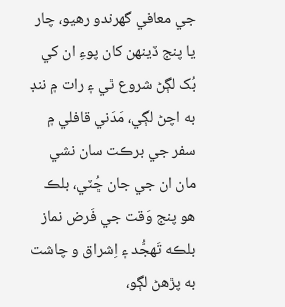جي معافي گھرندو رهيو، چار يا پنج ڏينهن کان پوءِ ان کي بُک لڳڻ شروع ٿي ۽ رات ۾ ننڊ به اچڻ لڳي، مَدَني قافلي ۾ سفر جي برڪت سان نشي مان ان جي جان ڇُٽي، بلڪ هو پنج وَقت جي فَرض نماز بلڪه تَهجُّد ۽ اِشراق و چاشت به پڙهڻ لڳو،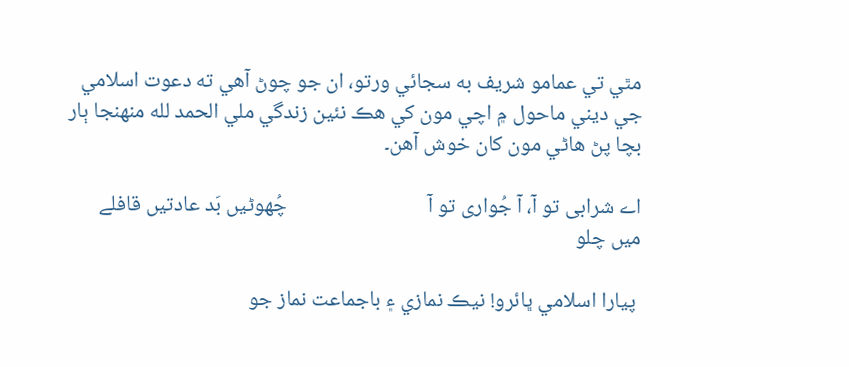مٿي تي عمامو شريف به سجائي ورتو، ان جو چوڻ آهي ته دعوت اسلامي جي ديني ماحول ۾ اچي مون کي هڪ نئين زندگي ملي الحمد لله منهنجا ٻار بچا پڻ هاڻي مون کان خوش آهن۔

اے شرابی تو آ، آ جُواری تو آ                             چُھوٹیں بَد عادتیں قافلے میں چلو

 پيارا اسلامي ڀائرو! نيڪ نمازي ۽ باجماعت نماز جو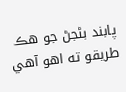پابند بڻجڻ جو هڪ طريقو ته اهو آهي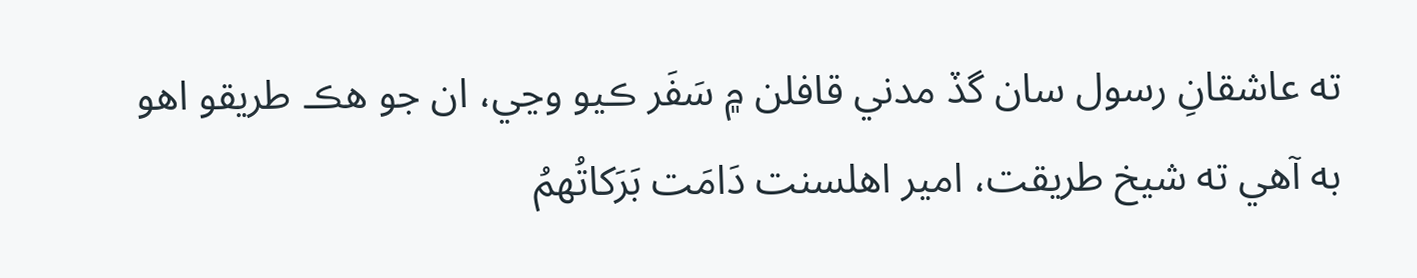ته عاشقانِ رسول سان گڏ مدني قافلن ۾ سَفَر ڪيو وڃي، ان جو هڪ طريقو اهو به آهي ته شيخ طريقت، امير اهلسنت دَامَت بَرَکاتُهمُ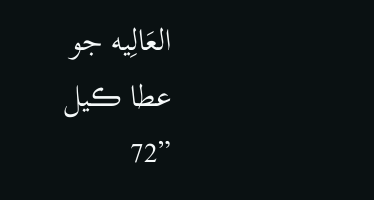العَالِيه جو عطا ڪيل ”72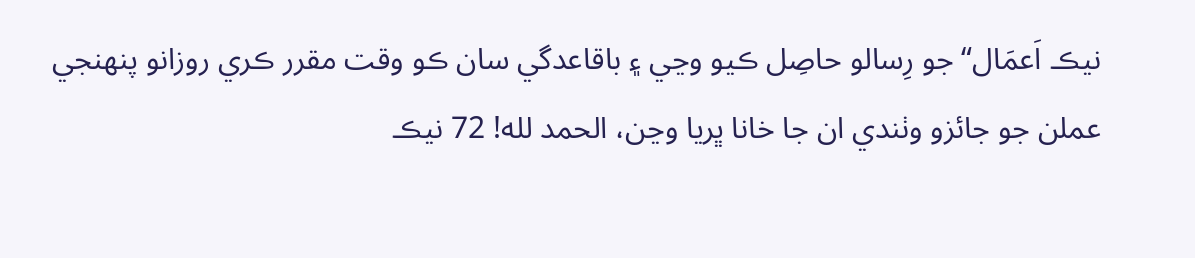نيڪ اَعمَال“ جو رِسالو حاصِل ڪيو وڃي ۽ باقاعدگي سان ڪو وقت مقرر ڪري روزانو پنهنجي عملن جو جائزو وٺندي ان جا خانا ڀريا وڃن، الحمد لله! 72 نيڪ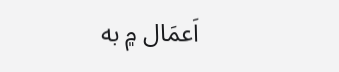اَعمَال ۾ به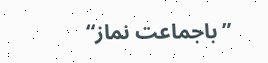”باجماعت نماز“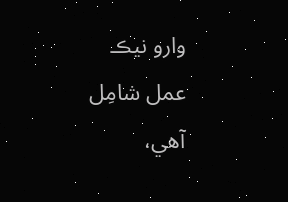وارو نيڪ عمل شامِل آهي،